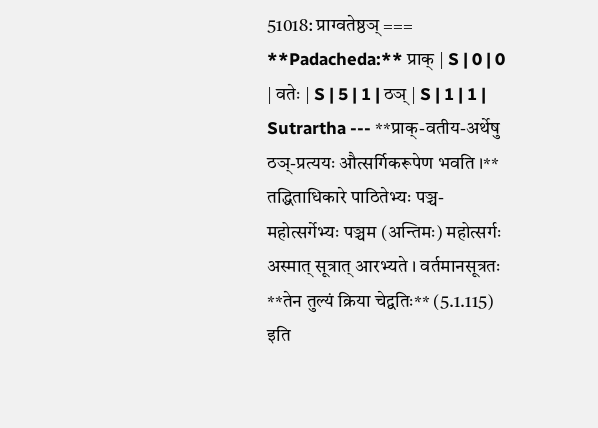51018: प्राग्वतेष्ठञ् === **Padacheda:** प्राक् | S | 0 | 0 | वतेः | S | 5 | 1 | ठञ् | S | 1 | 1 | Sutrartha --- **प्राक्-वतीय-अर्थेषु ठञ्-प्रत्ययः औत्सर्गिकरूपेण भवति ।** तद्धिताधिकारे पाठितेभ्यः पञ्च-महोत्सर्गेभ्यः पञ्चम (अन्तिमः) महोत्सर्गः अस्मात् सूत्रात् आरभ्यते । वर्तमानसूत्रतः **तेन तुल्यं क्रिया चेद्वतिः** (5.1.115) इति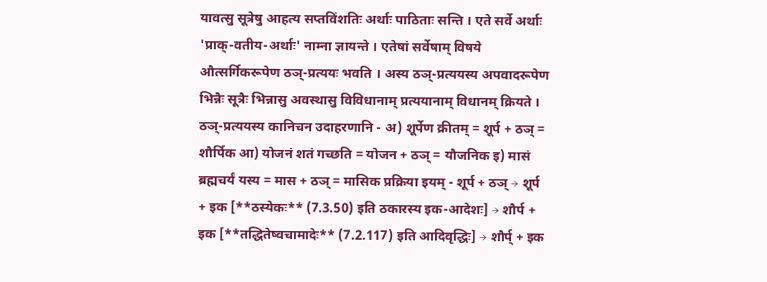यावत्सु सूत्रेषु आहत्य सप्तविंशतिः अर्थाः पाठिताः सन्ति । एते सर्वे अर्थाः 'प्राक्-वतीय-अर्थाः' नाम्ना ज्ञायन्ते । एतेषां सर्वेषाम् विषये औत्सर्गिकरूपेण ठञ्-प्रत्ययः भवति । अस्य ठञ्-प्रत्ययस्य अपवादरूपेण भिन्नैः सूत्रैः भिन्नासु अवस्थासु विविधानाम् प्रत्ययानाम् विधानम् क्रियते । ठञ्-प्रत्ययस्य कानिचन उदाहरणानि - अ) शूर्पेण क्रीतम् = शूर्प + ठञ् = शौर्पिक आ) योजनं शतं गच्छति = योजन + ठञ् = यौजनिक इ) मासं ब्रह्मचर्यं यस्य = मास + ठञ् = मासिक प्रक्रिया इयम् - शूर्प + ठञ् → शूर्प + इक [**ठस्येकः** (7.3.50) इति ठकारस्य इक-आदेशः] → शौर्प + इक [**तद्धितेष्वचामादेः** (7.2.117) इति आदिवृद्धिः] → शौर्प् + इक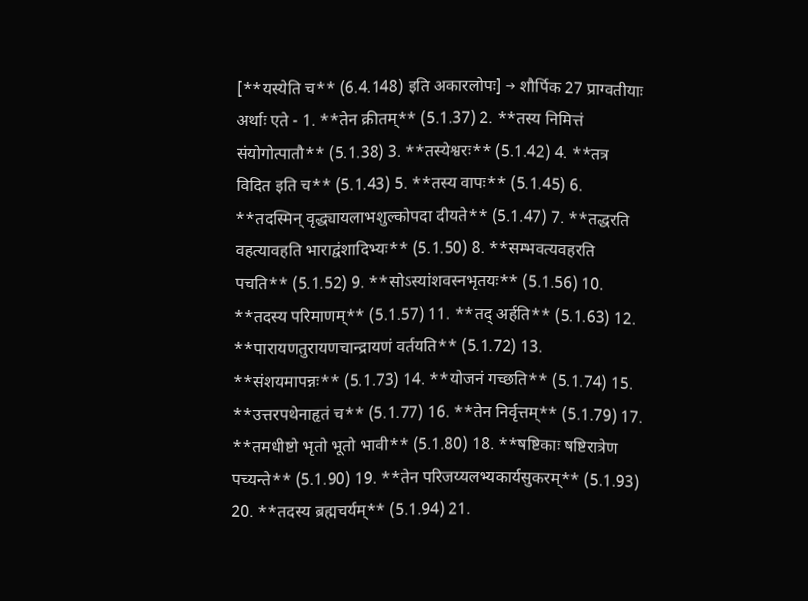[**यस्येति च** (6.4.148) इति अकारलोपः] → शौर्पिक 27 प्राग्वतीयाः अर्थाः एते - 1. **तेन क्रीतम्** (5.1.37) 2. **तस्य निमित्तं संयोगोत्पातौ** (5.1.38) 3. **तस्येश्वरः** (5.1.42) 4. **तत्र विदित इति च** (5.1.43) 5. **तस्य वापः** (5.1.45) 6. **तदस्मिन् वृद्ध्यायलाभशुल्कोपदा दीयते** (5.1.47) 7. **तद्धरति वहत्यावहति भाराद्वंशादिभ्यः** (5.1.50) 8. **सम्भवत्यवहरति पचति** (5.1.52) 9. **सोऽस्यांशवस्नभृतयः** (5.1.56) 10. **तदस्य परिमाणम्** (5.1.57) 11. **तद् अर्हति** (5.1.63) 12. **पारायणतुरायणचान्द्रायणं वर्तयति** (5.1.72) 13. **संशयमापन्नः** (5.1.73) 14. **योजनं गच्छति** (5.1.74) 15. **उत्तरपथेनाहृतं च** (5.1.77) 16. **तेन निर्वृत्तम्** (5.1.79) 17. **तमधीष्टो भृतो भूतो भावी** (5.1.80) 18. **षष्टिकाः षष्टिरात्रेण पच्यन्ते** (5.1.90) 19. **तेन परिजय्यलभ्यकार्यसुकरम्** (5.1.93) 20. **तदस्य ब्रह्मचर्यम्** (5.1.94) 21.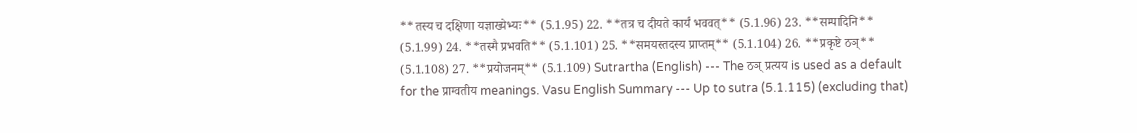**तस्य च दक्षिणा यज्ञाख्येभ्यः** (5.1.95) 22. **तत्र च दीयते कार्यं भववत्** (5.1.96) 23. **सम्पादिनि** (5.1.99) 24. **तस्मै प्रभवति** (5.1.101) 25. **समयस्तदस्य प्राप्तम्** (5.1.104) 26. **प्रकृष्टे ठञ्** (5.1.108) 27. **प्रयोजनम्** (5.1.109) Sutrartha (English) --- The ठञ् प्रत्यय is used as a default for the प्राग्वतीय meanings. Vasu English Summary --- Up to sutra (5.1.115) (excluding that)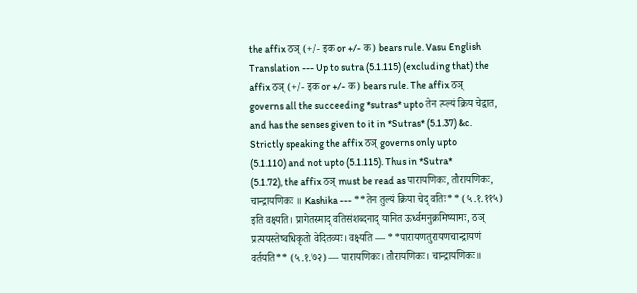the affix ठञ् (+/- इक or +/- क) bears rule. Vasu English Translation --- Up to sutra (5.1.115) (excluding that) the affix ठञ् (+/- इक or +/- क) bears rule. The affix ठञ् governs all the succeeding *sutras* upto तेन त्य्ल्यं क्रिय चेद्वात, and has the senses given to it in *Sutras* (5.1.37) &c. Strictly speaking the affix ठञ् governs only upto (5.1.110) and not upto (5.1.115). Thus in *Sutra* (5.1.72), the affix ठञ् must be read as पारायणिकः, तौरायणिकः, चान्द्रायणिकः ॥ Kashika --- **तेन तुल्यं क्रिया चेद् वतिः** (५.१.११५) इति वक्ष्यति। प्रागेतस्माद् वतिसंशब्दनाद् यानित ऊर्ध्वमनुक्रमिष्यामः, ठञ् प्रत्ययस्तेष्वधिकृतो वेदितव्यः। वक्ष्यति — **पारायणतुरायणचान्द्रायणं वर्तयति** (५.१.७२) — पारायणिकः। तौरायणिकः। चान्द्रायणिकः॥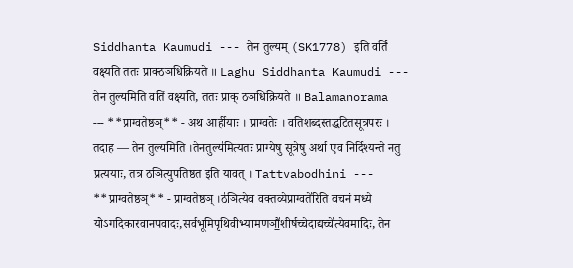Siddhanta Kaumudi --- तेन तुल्यम् (SK1778) इति वर्तिं वक्ष्यति ततः प्राक्ठञधिक्रियते ॥ Laghu Siddhanta Kaumudi --- तेन तुल्यमिति वतिं वक्ष्यति, ततः प्राक् ठञधिक्रियते ॥ Balamanorama --- **प्राग्वतेष्ठञ्** - अथ आर्हीयाः । प्राग्वतेः । वतिशब्दस्तद्धटितसूत्रपरः । तदाह — तेन तुल्यमिति ।तेनतुल्य॑मित्यतः प्राग्येषु सूत्रेषु अर्था एव निर्दिश्यन्ते नतु प्रत्ययाः, तत्र ठञित्युपतिष्ठत इति यावत् । Tattvabodhini --- **प्राग्वतेष्ठञ्** - प्राग्वतेष्ठञ् ।ठ॑ञित्येव वक्तव्येप्राग्वते॑रिति वचनं मध्ये योऽगदिकारवानपवादः,सर्वभूमिपृथिवीभ्यामणञौ॒॑शीर्षच्चेदाद्यच्चे॑त्येवमादिः, तेन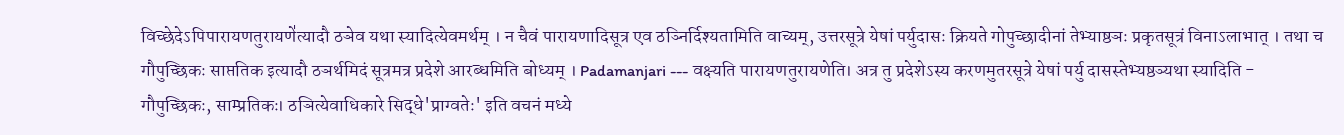विच्छेदेऽपिपारायणतुरायणे॑त्यादौ ठञेव यथा स्यादित्येवमर्थम् । न चैवं पारायणादिसूत्र एव ठञ्निर्दिश्यतामिति वाच्यम्, उत्तरसूत्रे येषां पर्युदासः क्रियते गोपुच्छादीनां तेभ्याष्ठञः प्रकृतसूत्रं विनाऽलाभात् । तथा च गौपुच्छिकः साप्ततिक इत्यादौ ठञर्थमिदं सूत्रमत्र प्रदेशे आरब्धमिति बोध्यम् । Padamanjari --- वक्ष्यति पारायणतुरायणेति। अत्र तु प्रदेशेऽस्य करणमुतरसूत्रे येषां पर्यु दासस्तेभ्यष्ठञ्यथा स्यादिति - गौपुच्छिकः, साम्प्रतिकः। ठञित्येवाधिकारे सिद्धे'प्राग्वतेः' इति वचनं मध्ये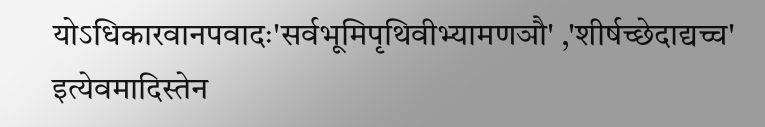योऽधिकारवानपवादः'सर्वभूमिपृथिवीभ्यामणञौ' ,'शीर्षच्छेदाद्यच्च' इत्येवमादिस्तेन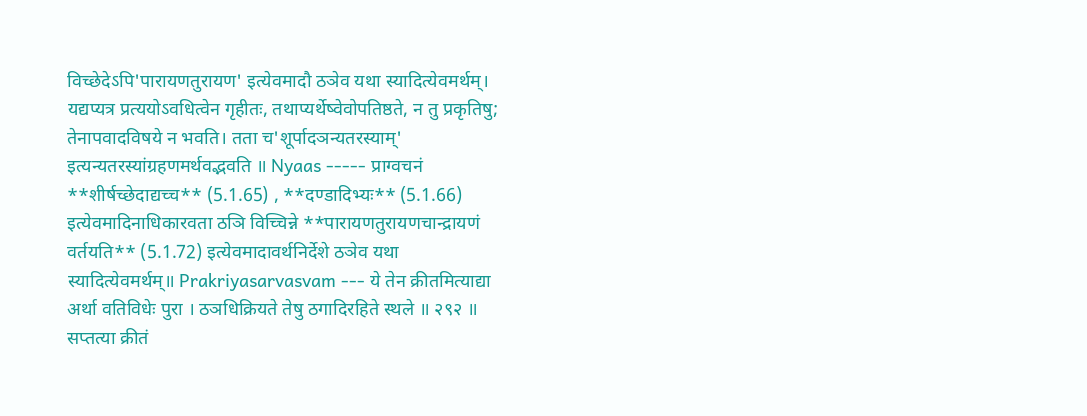विच्छेदेऽपि'पारायणतुरायण' इत्येवमादौ ठञेव यथा स्यादित्येवमर्थम्। यद्यप्यत्र प्रत्ययोऽवधित्वेन गृहीतः, तथाप्यर्थेष्वेवोपतिष्ठते, न तु प्रकृतिषु; तेनापवादविषये न भवति। तता च'शूर्पादञन्यतरस्याम्' इत्यन्यतरस्यांग्रहणमर्थवद्भवति ॥ Nyaas ----- प्राग्वचनं **शीर्षच्छेदाद्यच्च** (5.1.65) , **दण्डादिभ्यः** (5.1.66) इत्येवमादिनाधिकारवता ठञि विच्चिन्ने **पारायणतुरायणचान्द्रायणं वर्तयति** (5.1.72) इत्येवमादावर्थनिर्देशे ठञेव यथा स्यादित्येवमर्थम्॥ Prakriyasarvasvam --- ये तेन क्रीतमित्याद्या अर्था वतिविधेः पुरा । ठञधिक्रियते तेषु ठगादिरहिते स्थले ॥ २९२ ॥ सप्तत्या क्रीतं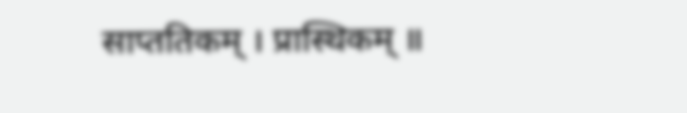साप्ततिकम् । प्रास्थिकम् ॥